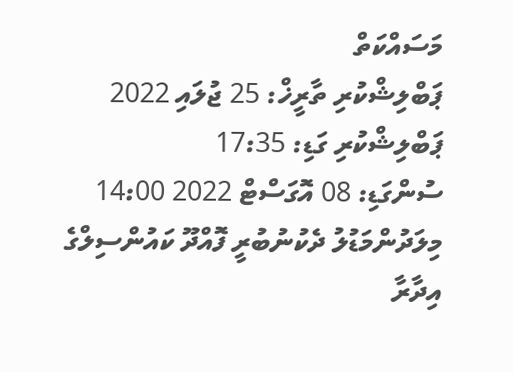މަސައްކަތް
ޕަބްލިޝްކުރި ތާރީޚް: 25 ޖުލައި 2022
ޕަބްލިޝްކުރި ގަޑި: 17:35
ސުންގަޑި: 08 އޮގަސްޓް 2022 14:00
މިލަދުންމަޑުލު ދެކުނުބުރީ ފޮއްދޫ ކައުންސިލްގެ އިދާރާ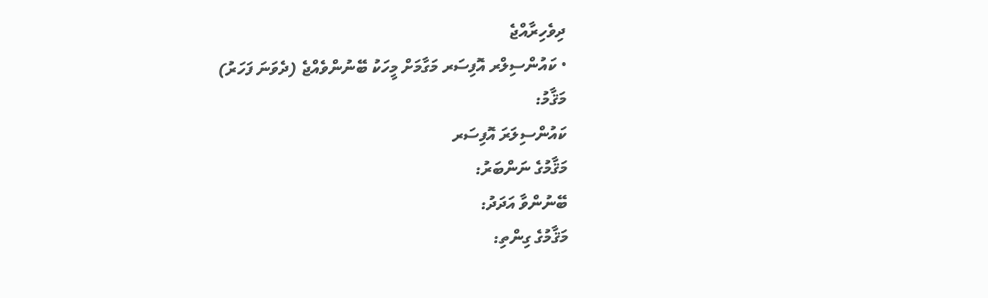ދިވެހިރާއްޖެ
• ކައުންސިލްރ އޮފިސަރ މަގާމަށް މީހަކު ބޭނުންވެއްޖެ (ދެވަނަ ފަހަރު)
މަޤާމު:
ކައުންސިލަރަ އޮފިސަރ
މަޤާމުގެ ނަންބަރު:
ބޭނުންވާ އަދަދު:
މަޤާމުގެ ގިންތި: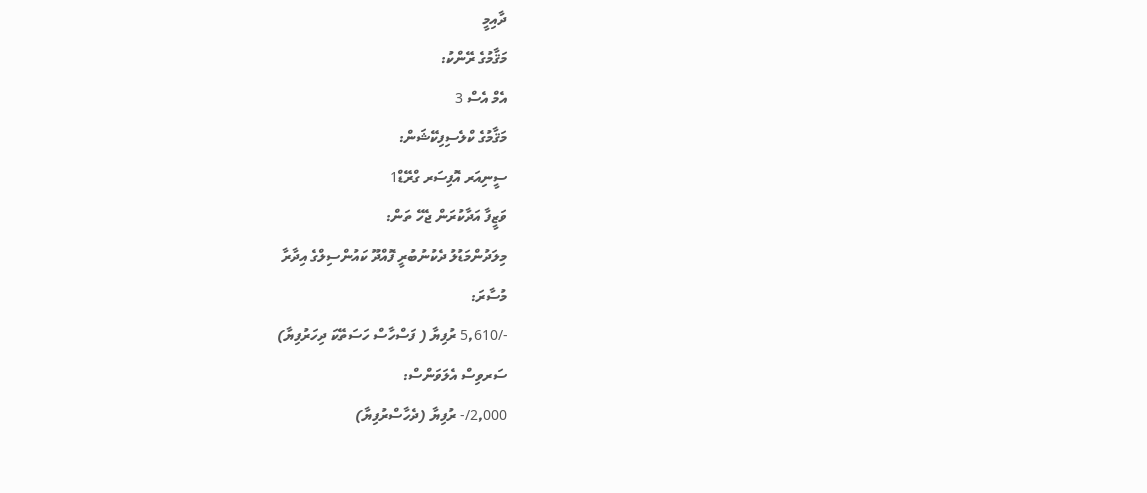ދާއިމީ
މަޤާމުގެ ރޭންކު:
އެމް އެސް 3
މަޤާމުގެ ކްލެސިފިކޭޝަން:
ސީނިއަރ އޮފިސަރ ގްރޭޑް1
ވަޒީފާ އަދާކުރަން ޖެހޭ ތަން:
މިލަދުންމަޑުލު ދެކުނުބުރީ ފޮއްދޫ ކައުންސިލްގެ އިދާރާ
މުސާރަ:
-/5,610 ރުފިޔާ ( ފަސްހާސް ހަސަތޭކަ ދިހަރުފިޔާ)
ސަރވިސް އެލަވަންސް:
2,000/- ރުފިޔާ (ދެހާސްރުފިޔާ)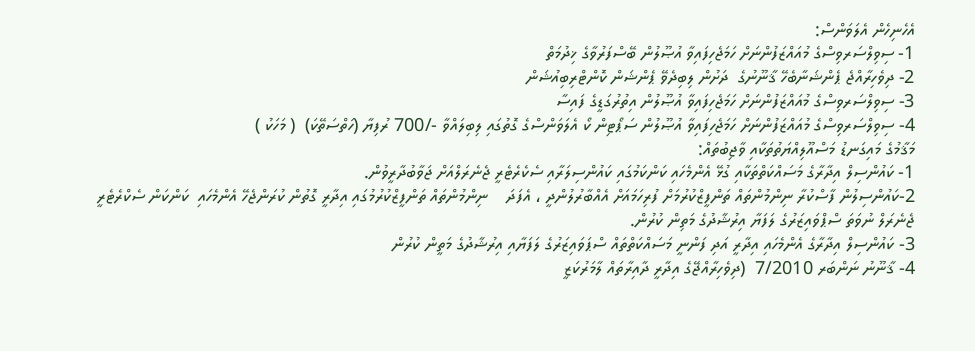އެހެނިހެން އެލަވަންސް:
1- ސިވިލްސަރވިސްގެ މުއައްޒަފުންނަށް ހަމަޖެހިފައިވާ އުޞޫލުން ބޭސްފަރުވާގެ ޚިދުމަތް
2- ދިވެހިރާއްޖެ ޕެންޝަނާބެހޭ ޤާނޫނުގެ  ދަށުން ލިބިދެވޭ ޕެންޝަން ކޮންޓްރިބިއުޝަން
3- ސިވިލްސަރވިސްގެ މުއައްޒަފުންނަށް ހަމަޖެހިފައިވާ އުޞޫލުން އިތުރުގަޑީގެ ފައިސާ
4- ސިވިލްސަރވިސްގެ މުއައްޒަފުންނަށް ހަމަޖެހިފައިވާ އުޞޫލުން ސަޕޯޓިން ކޯ އެލަވަންސްގެ ގޮތުގައި ލިބިލައްވާ -/700 ރުފިޔާ (ހަތްސަތޭކަ)  ( މަހަކު )
މަޤާމުގެ މައިގަނޑު މަސްއޫލިއްޔަތުތަކާއި ވާޖިބުތައް:
1- ކައުންސިލް އިދާރާގެ މަސައްކަތްތަކާއި ގުޅޭ އެންމެހައި ކަންކަމުގައި ކައުންސިލަރާއި ސެކެރެޓެރީ ޖެނެރަލްއަށް ޖަވާބުދާރީވުން.
2-ކައުންސިލުން ފާސްކުރާ ނިންމުންތައް ތަންފީޒްކުރުމަށް ފުރިހަމައަށް އެއްބާރުލުންދީ ، އެފަދަ    ނިންމުންތައް ތަންފީޒްކުރުމުގައި އިދާރީ ގޮތުން ކުރަންޖެހޭ އެންމެހައި  ކަންކަން ސެކްރެޓެރީ ޖެނެރަލް ނުވަތަ ސްޕްވައިޒަރުގެ ލަފަޔާ އިރުޝާދުގެ މަތިން ކުރުން.
3- ކައުންސިލް އިދާރާގެ އެންމެހައި އިދާރީ އަދި ފަންނީ މަސައްކަތްތައް ސްޕަވައިޒަރުގެ ލަފަޔާއި އިރުޝާދުގެ މަތީން ކުރުން
4- ޤާނޫނު ނަންބަރ 7/2010  (ދިވެހިރާއްޖޭގެ އިދާރީ ދާއިރާތައް ލާމަރުކަޒީ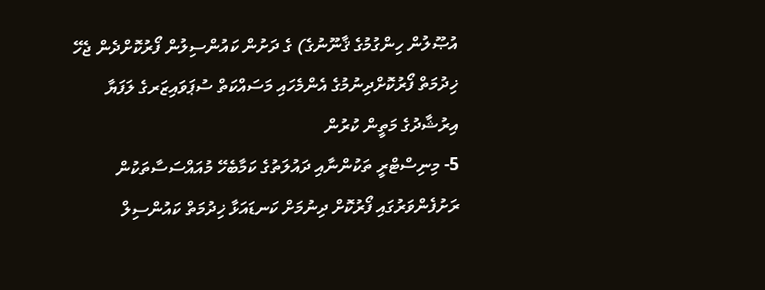އުޞޫލުން ހިންގުމުގެ ޤާނޫނުގެ) ގެ ދަށުން ކައުންސިލުން ފޯރުކޮށްދެން ޖެހޭ ޚިދުމަތް ފޯރުކޮށްދިނުމުގެ އެންމެހައި މަސައްކަތް ސުޕަވައިޒަރގެ ލަފަޔާ އިރުޝާދުގެ މަތީން ކުރުން
5- މިނިސްޓްރީ ތަކުންނާއި ދައުލަތުގެ ކަމާބެހޭ މުއައްސަސާތަކުން ރަށުފެންވަރުގައި ފޯރުކޮށް ދިނުމަށް ކަނޑައަޅާ ޚިދުމަތް ކައުންސިލް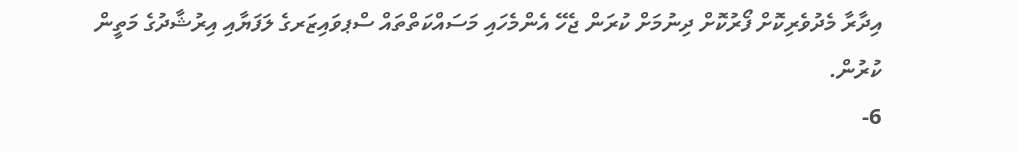އިދާރާ މެދުވެރިކޮށް ފޯރުކޮށް ދިނުމަށް ކުރަން ޖެހޭ އެންމެހައި މަސައްކަތްތައް ސްޕވައިޒަރގެ ލަފަޔާއި އިރުޝާދުގެ މަތީން ކުރުން.
6-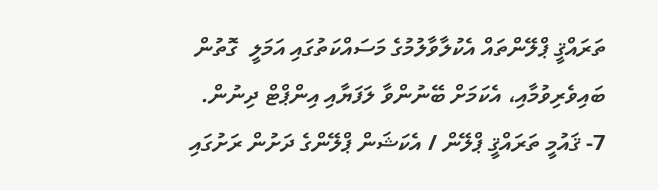ތަރައްޤީ ޕްލޭންތައް އެކުލާވާލުމުގެ މަސައްކަތުގައި އަމަލީ  ގޮތުން ބައިވެރިވުމާއި، އެކަމަށް ބޭނުންވާ ލަފަޔާއި އިންޕްޓް ދިނުން.
7- ޤައުމީ ތަރައްޤީ ޕްލޭން / އެކަޝަން ޕްލޭންގެ ދަށުން ރަށުގައި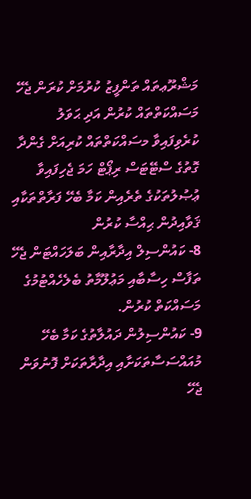މަޝްރޫޢތައް ތަންފީޒު ކުރުމަށް ކުރަން ޖެހޭ މަސައްކަތްތައް ކުރުން އަދި ޙަވަލު ކުރެވިފައިވާ މސައްކަތްތައް ކުރިއަށް ގެންދާ ގޮތުގެ ސްޓޭޓަސް ރިޕޯޓް ހަމަ ޖެހިފައިވާ ޢުޞުލުތަކުގެ ތެރެއިން ކަމާ ބެހޭ ފަރާތްތަކާއި ޤަވާއިދުން ޙިއްސާ ކުރުން
8- ކައުންސިލް އިދާރާއިން ބަލަހައްޓަން ޖެހޭ ތަފާސް ހިސާބާއި މަޢުލޫމާތު ބެލެހެއްޓުމުގެ މަސައްކަތް ކުރުން.
9- ކައުންސިލުން ދައުލާތުގެ ކަމާ ބެހޭ މުއައްސަސާތަކަށާއި އިދާރާތަކަށް ފޮނުވަން ޖެހޭ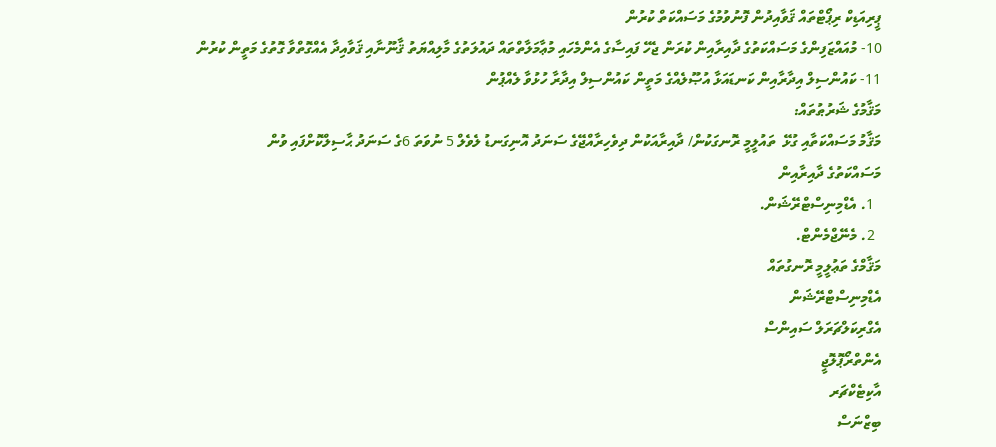ޕީރިއަޑިކް ރިޕޯޓްތައް ޤަވާއިދުން ފޮނުވުމުގެ މަސައްކަތް ކުރުން
10- މުއައްޒަފިންގެ މަސައްކަތުގެ ދާއިރާއިން ކުރަން ޖެހޭ ފައިސާގެ އެންމެހައި މުޢާމަލާތްތައް ދައުލަތުގެ މާލިއްޔަތު ޤާނޫނާއި ޤަވާއިދާ އެއްގޮތްވާ ގޮތުގެ މަތީން ކުރުން
11- ކައުންސިލް އިދާރާއިން ކަނޑައަޅާ އުޞޫލެއްގެ މަތީން ކައުންސިލް އިދާރާ ހުޅުވާ ލެއްޕުން
މަޤާމުގެ ޝަރުޠުތައް:
މަޤާމު މަސައްކަތާއި ގުޅޭ  ތައުލީމީ ރޮނގަކުން/ ދާއިރާއަކުން ދިވެހިރާއްޖޭގެ ސަނަދު އޮނިގަނޑު ލެވެލް 5 ނުވަތަ 6ގެ ސަނަދު ޙާސިލްކޮށްފައި ވުން
މަސައްކަތުގެ ދާއިރާއިން
  1. އެޑްމިނިސްޓްރޭޝަން.
  2. މެނޭޖްމެންޓް.
މަޤާމްގެ ތަޢުލީމީ ރޮނގުތައް
އެޑްމިނިސްޓްރޭޝަން
އެގްރިކަލްޗަރަލް ސައިންސް
އެންތްރޯޕޮލޮޖީ
އާކިޓެކްޗަރ
ބިޒްނަސް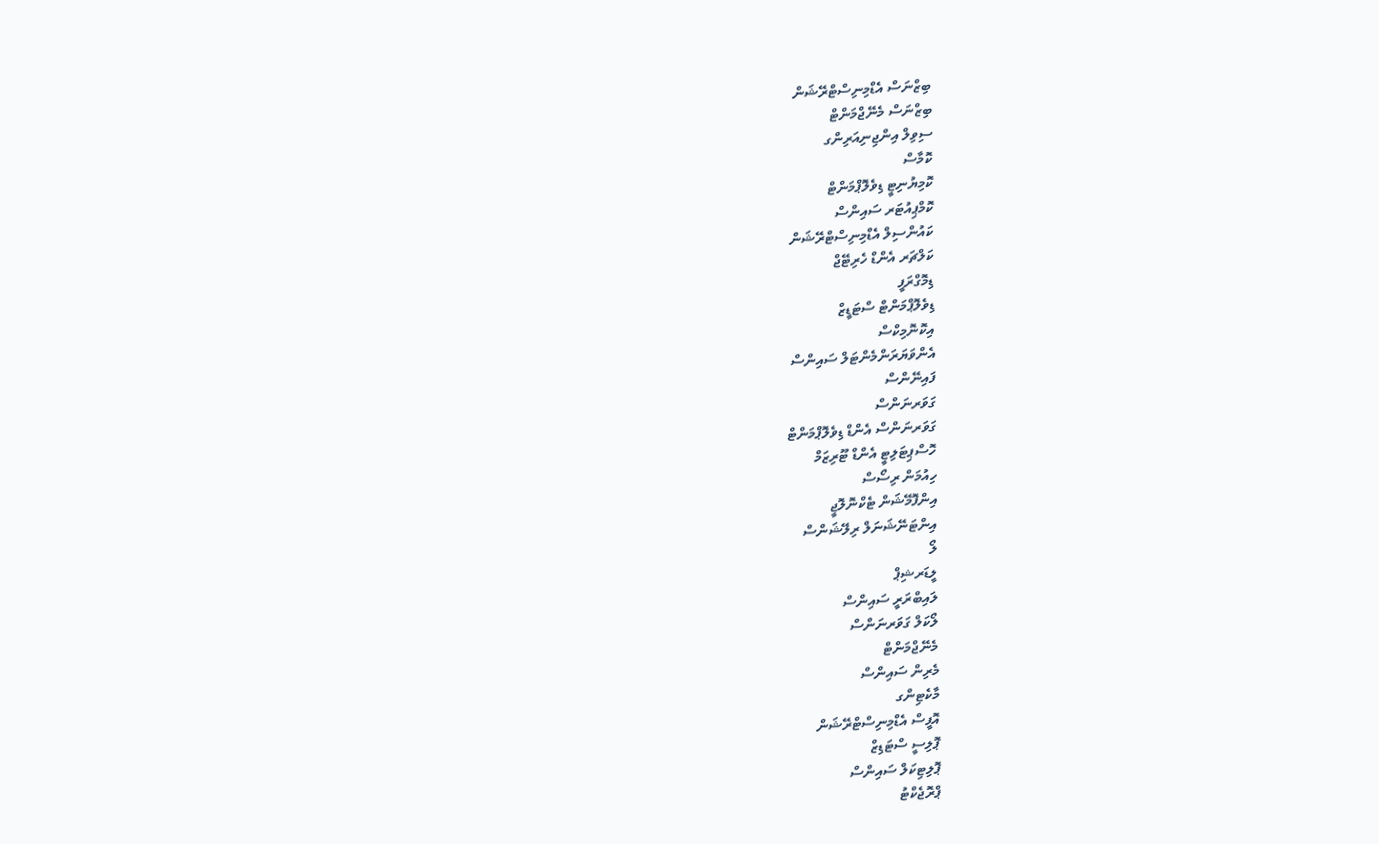ބިޒްނަސް އެޑްމިނިސްޓްރޭޝަން
ބިޒްނަސް މެނޭޖްމަންޓް
ސިވިލް އިންޖިނިއަރިންގ
ކޮމާސް
ކޮމިޔުނިޓީ ޑިވެލޮޕްމަންޓް
ކޮމްޕިއުޓަރ ސައިންސް
ކައުންސިލް އެޑްމިނިސްޓްރޭޝަން
ކަލްޗަރ އެންޑް ހެރިޓޭޖް
ޑިމޮގްރަފީ
ޑިވެލޮޕްމަންޓް ސްޓަޑީޒް
އިކޮނޮމިކްސް
އެންވަޔަރަންމެންޓަލް ސައިންސް
ފައިނޭންސް
ގަވަރނަންސް
ގަވަރނަންސް އެންޑް ޑިވެލޮޕްމަންޓް
ހޮސްޕިޓަލިޓީ އެންޑް ޓޫރިޒަމް
ހިއުމަން ރިސޯސް
އިންފޮމޭޝަން ޓެކްނޮލޮޖީ
އިންޓަނޭޝަނަލް ރިލޭޝަންސް
ލޯ
ލީޑަރޝިޕް
ލައިބްރަރީ ސައިންސް
ލޯކަލް ގަވަރނަންސް
މެނޭޖްމަންޓް
މެރިން ސައިންސް
މާކެޓިންގ
އޮފީސް އެޑްމިނިސްޓްރޭޝަން
ޕޮލިސީ ސްޓަޑިޒް
ޕޮލިޓިކަލް ސައިންސް
ޕްރޮޖެކްޓު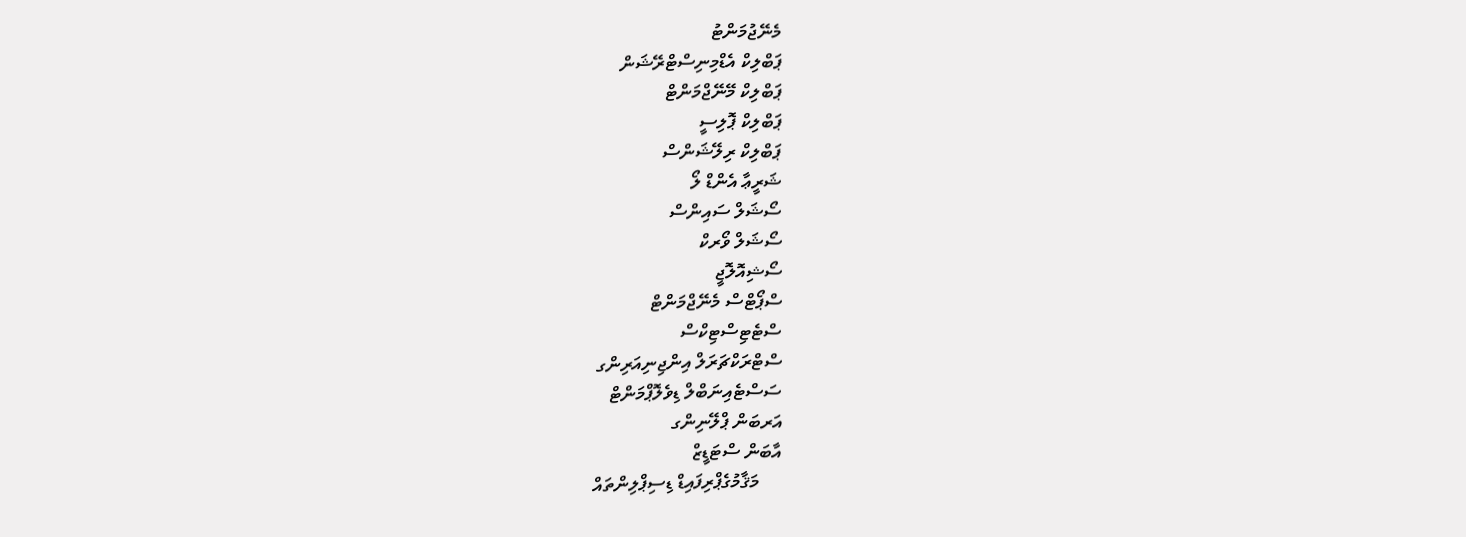މެނޭޖުމަންޓު
ޕަބްލިކް އެޑްމިނިސްޓްރޭޝަން
ޕަބްލިކް މޭނޭޖްމަންޓް
ޕަބްލިކް ޕޮލިސީ
ޕަބްލިކް ރިލޭޝަންސް
ޝަރީޢާ އެންޑް ލޯ
ސޯޝަލް ސައިންސް
ސޯޝަލް ވޯރކް
ސޯޝިއޮލޮޖީ
ސްޕޯޓްސް މެނޭޖްމަންޓް
ސްޓެޓިސްޓިކްސް
ސްޓްރަކްޗަރަލް އިންޖިނިއަރިންގ
ސަސްޓެއިނަބްލް ޑިވެލޮޕްމަންޓް
އަރބަން ޕްލޭނިންގ
އާބަން ސްޓަޑީޒް
     މަޤާމުގެޕްރިފައިޑް ޑިސިޕްލިންތައް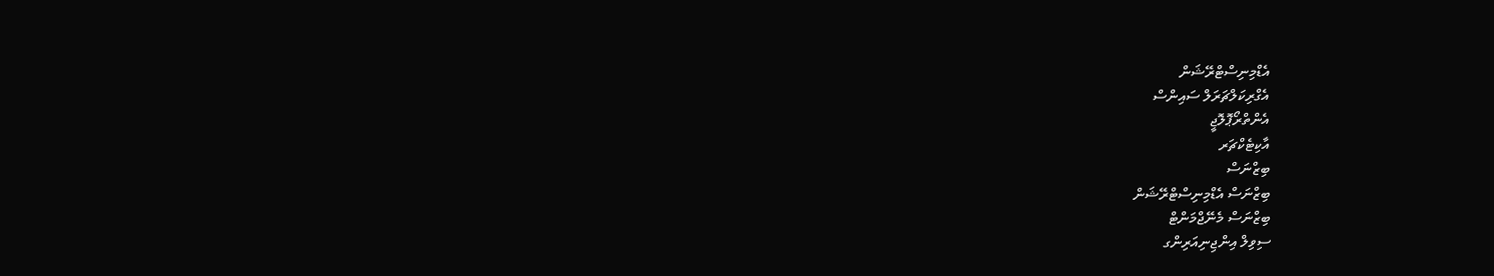އެޑްމިނިސްޓްރޭޝަން
އެގްރިކަލްޗަރަލް ސައިންސް
އެންތްރޯޕޮލޮޖީ
އާކިޓެކްޗަރ
ބިޒްނަސް
ބިޒްނަސް އެޑްމިނިސްޓްރޭޝަން
ބިޒްނަސް މެނޭޖްމަންޓް
ސިވިލް އިންޖިނިއަރިންގ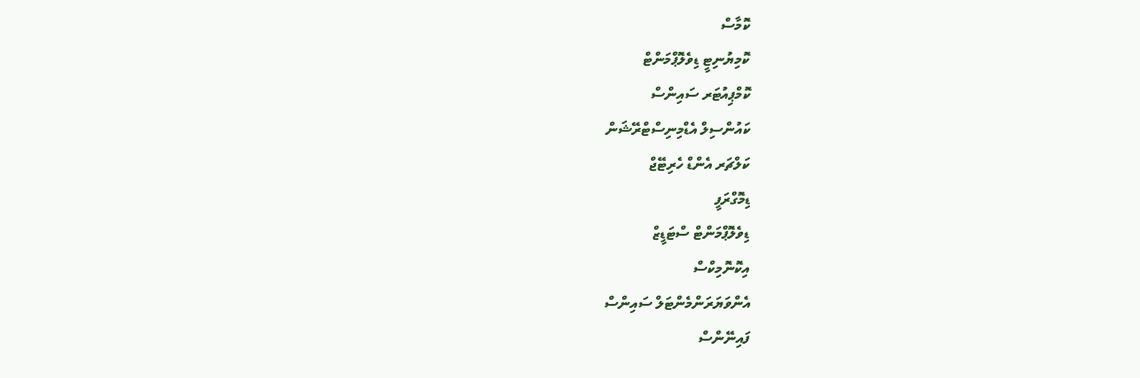ކޮމާސް
ކޮމިޔުނިޓީ ޑިވެލޮޕްމަންޓް
ކޮމްޕިއުޓަރ ސައިންސް
ކައުންސިލް އެޑްމިނިސްޓްރޭޝަން
ކަލްޗަރ އެންޑް ހެރިޓޭޖް
ޑިމޮގްރަފީ
ޑިވެލޮޕްމަންޓް ސްޓަޑީޒް
އިކޮނޮމިކްސް
އެންވަޔަރަންމެންޓަލް ސައިންސް
ފައިނޭންސް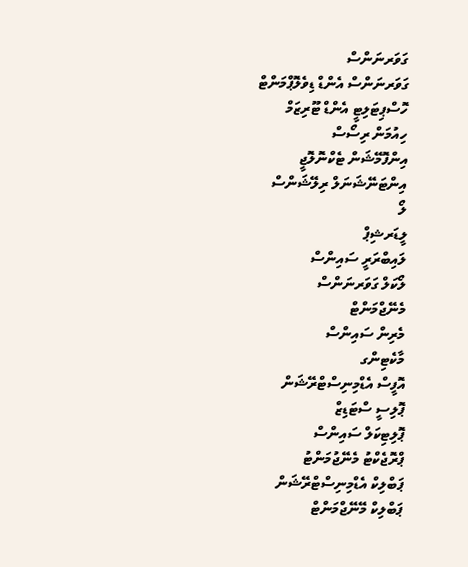ގަވަރނަންސް
ގަވަރނަންސް އެންޑް ޑިވެލޮޕްމަންޓް
ހޮސްޕިޓަލިޓީ އެންޑް ޓޫރިޒަމް
ހިއުމަން ރިސޯސް
އިންފޮމޭޝަން ޓެކްނޮލޮޖީ
އިންޓަނޭޝަނަލް ރިލޭޝަންސް
ލޯ
ލީޑަރޝިޕް
ލައިބްރަރީ ސައިންސް
ލޯކަލް ގަވަރނަންސް
މެނޭޖްމަންޓް
މެރިން ސައިންސް
މާކެޓިންގ
އޮފީސް އެޑްމިނިސްޓްރޭޝަން
ޕޮލިސީ ސްޓަޑިޒް
ޕޮލިޓިކަލް ސައިންސް
ޕްރޮޖެކްޓު މެނޭޖުމަންޓު
ޕަބްލިކް އެޑްމިނިސްޓްރޭޝަން
ޕަބްލިކް މޭނޭޖްމަންޓް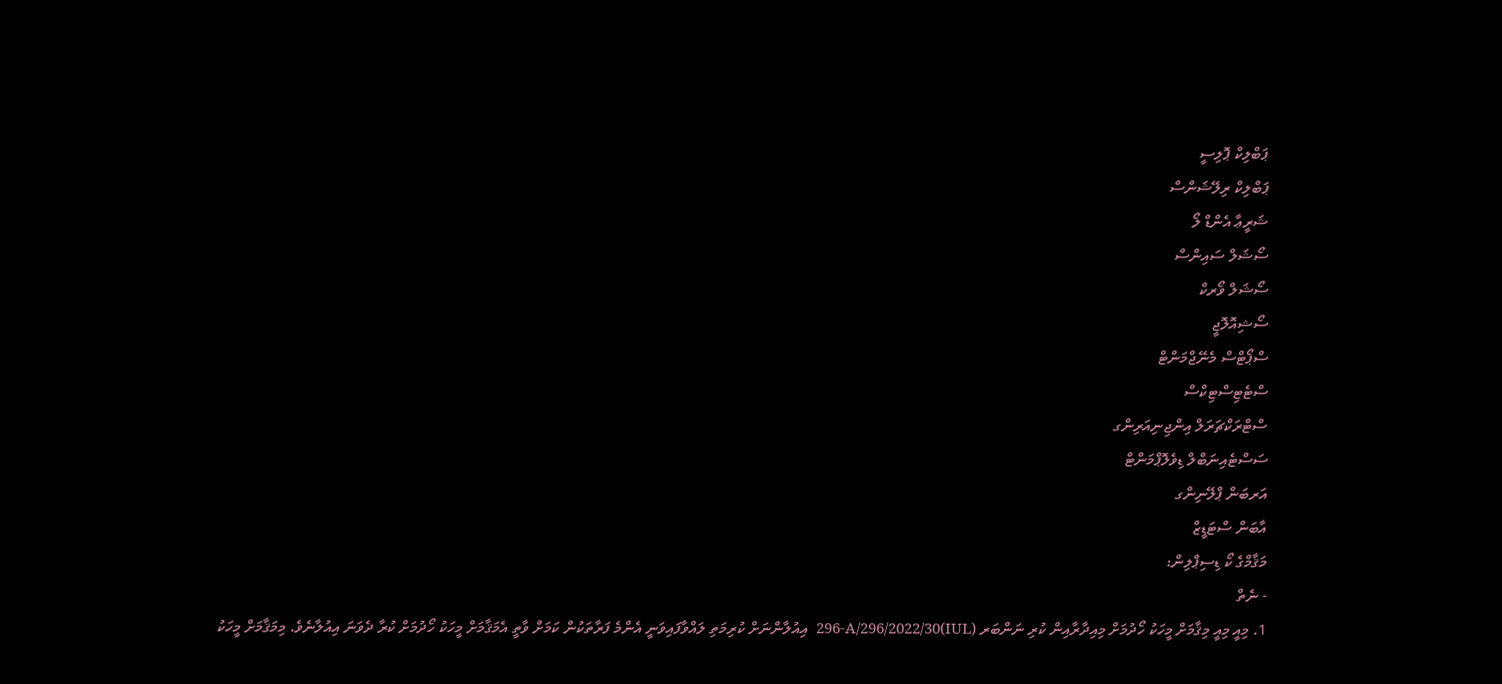ޕަބްލިކް ޕޮލިސީ
ޕަބްލިކް ރިލޭޝަންސް
ޝަރީޢާ އެންޑް ލޯ
ސޯޝަލް ސައިންސް
ސޯޝަލް ވޯރކް
ސޯޝިއޮލޮޖީ
ސްޕޯޓްސް މެނޭޖްމަންޓް
ސްޓެޓިސްޓިކްސް
ސްޓްރަކްޗަރަލް އިންޖިނިއަރިންގ
ސަސްޓެއިނަބްލް ޑިވެލޮޕްމަންޓް
އަރބަން ޕްލޭނިންގ
އާބަން ސްޓަޑީޒް
މަޤާމްގެ ކޯ ޑިސިޕްލިން:
- ނެތް
1. މިއީ މިއީ މިޤާމަށް މީހަކު ހޯދުމަށް މިއިދާރާއިން ކުރި ނަންބަރ (IUL)296-A/296/2022/30  އިއުލާންނަށް ކުރިމަތި ލައްވާފައިވަނީ އެންމެ ފަރާތަކުން ކަމަށް ވާތީ އެމަޤާމަށް މީހަކު ހޯދުމަށް ކުރާ ދެވަނަ އިއުލާނެވެ. މިމަޤާމަށް މީހަކު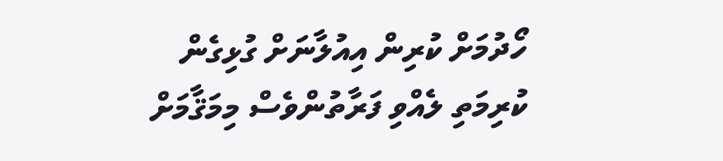ހޯދުމަށް ކުރިން އިއުލާނަށް ގުޅިގެން ކުރިމަތި ލެއްވި ފަރާތުންވެސް މިމަޤާމަށް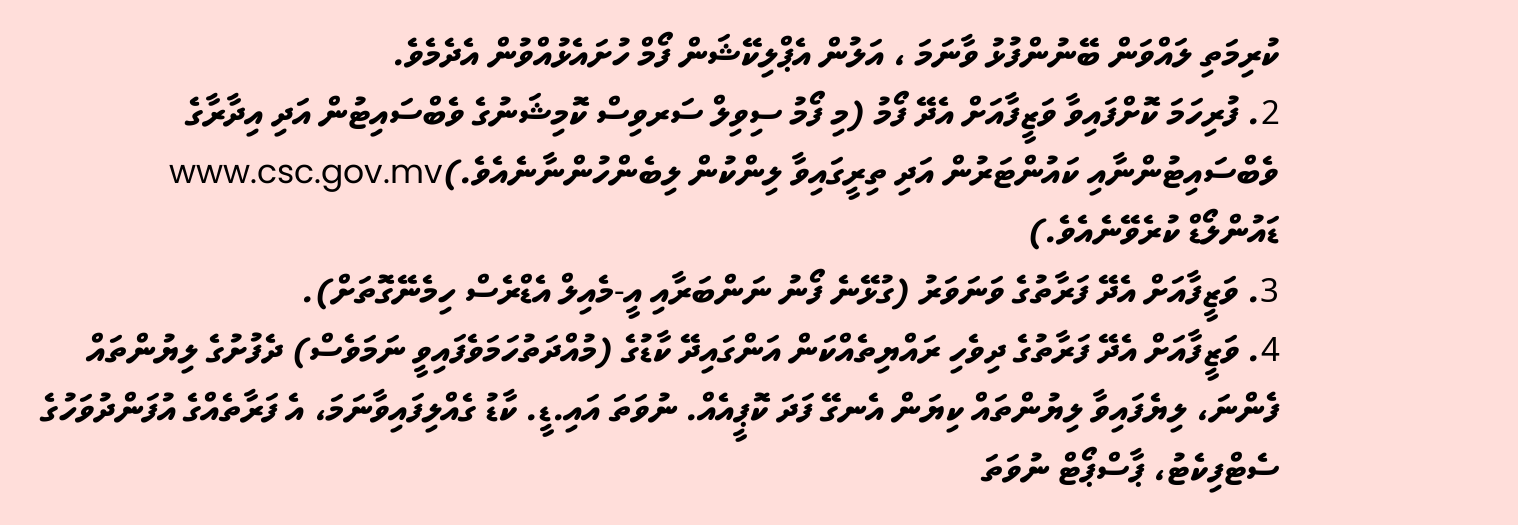ކުރިމަތި ލައްވަން ބޭނުންފުޅު ވާނަމަ ، އަލުން އެޕްލިކޭޝަން ފޯމް ހުށައެޅުއްވުން އެދެމެވެ.
2. ފުރިހަމަ ކޮށްފައިވާ ވަޒީފާއަށް އެދޭ ފޯމު (މި ފޯމު ސިވިލް ސަރވިސް ކޮމިޝަނުގެ ވެބްސައިޓުން އަދި އިދާރާގެ ވެބްސައިޓުންނާއި ކައުންޓަރުން އަދި ތިރީގައިވާ ލިންކުން ލިބެންހުންނާނެއެވެ.)www.csc.gov.mv
ޑައުންލޯޑް ކުރެވޭނެއެވެ.)
3. ވަޒީފާއަށް އެދޭ ފަރާތުގެ ވަނަވަރު (ގުޅޭނެ ފޯނު ނަންބަރާއި އީ-މެއިލް އެޑްރެސް ހިމެނޭގޮތަށް).
4. ވަޒީފާއަށް އެދޭ ފަރާތުގެ ދިވެހި ރައްޔިތެއްކަން އަންގައިދޭ ކާޑުގެ (މުއްދަތުހަމަވެފައިވީ ނަމަވެސް) ދެފުށުގެ ލިޔުންތައް ފެންނަ، ލިޔެފައިވާ ލިޔުންތައް ކިޔަން އެނގޭ ފަދަ ކޮޕީއެއް. ނުވަތަ އައި.ޑީ. ކާޑު ގެއްލިފައިވާނަމަ، އެ ފަރާތެއްގެ އުފަންދުވަހުގެ ސެޓްފިކެޓު، ޕާސްޕޯޓް ނުވަތަ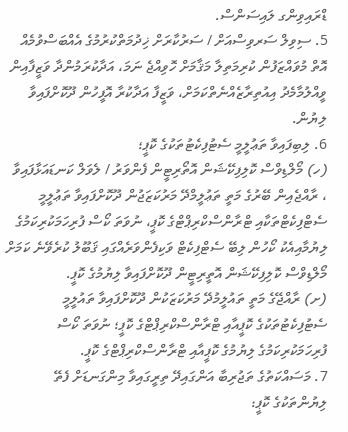ޑްރައިވިންގ ލައިސަންސް.
5. ސިވިލް ސަރވިސްއަށް / ސަރުކާރަށް ޚިދުމަތްކުރުމުގެ އެއްބަސްވުމެއް އޮތް މުވައްޒަފުން ކުރިމަތިލާ މަޤާމަށް ހޮވިއްޖެ ނަމަ، އަދާކުރަމުންދާ ވަޒީފާއިން ވީއްލުމާމެދު އިއުތިރާޒެއްނެތްކަމަށް، ވަޒީފާ އަދާކުރާ އޮފީހުން ދޫކޮށްފައިވާ ލިޔުން.
6. ލިބިފައިވާ ތަޢުލީމީ ސެޓުފިކެޓުތަކުގެ ކޮޕީ؛
(ހ) މޯލްޑިވްސް ކޮލިފިކޭޝަން އޮތޯރިޓީން ފެންވަރު / ލެވަލް ކަނޑައަޅާފައިވާ ، ރާއްޖެއިން ބޭރުގެ މަތީ ތަޢުލީމްދޭ މަރުކަޒަޖުން ދޫކޮށްފައިވާ ތަޢުލީމީ ސެޓްފިކެޓްތަކާއި ޓްރާންސްކްރިޕްޓްގެ ކޮޕީ، ނުވަތަ ކޯސް ފުރިހަމަކުރިކަމުގެ ލިޔުމާއިއެކު ކޯހުން ލިބޭ ސެޓްފިކެޓް ވަކިފެންވަރެއްގައި ޤަބޫލު ކުރެވޭނެ ކަމަށް މޯލްޑިވްސް ކޮލިފިކޭޝަން އޮތީރިޓީން ދޫކޮށްފައިވާ ލިޔުމުގެ ކޮޕީ.
(ށ) ރާއްޖޭގެ މަތީ ތައުލީމުދޭ މަރުކަޒަކުން ދޫކޮށްފައިވާ ތައުލީމީ ސެޓުފިކެޓުތަކުގެ ކޮޕީއާއި ޓްރާންސްކްރިޕްޓްގެ ކޮޕީ؛ ނުވަތަ ކޯސް ފުރިހަމަކުރިކަމުގެ ލިޔުމުގެ ކޮޕީއާއި ޓްރާންސްކްރިޕްޓްގެ ކޮޕީ.
7. މަސައްކަތުގެ ތަޖުރިބާ އަންގައިދޭ ތިރީގައިވާ މިންގަނޑަށް ފެތޭ ލިޔުންތަކުގެ ކޮޕީ: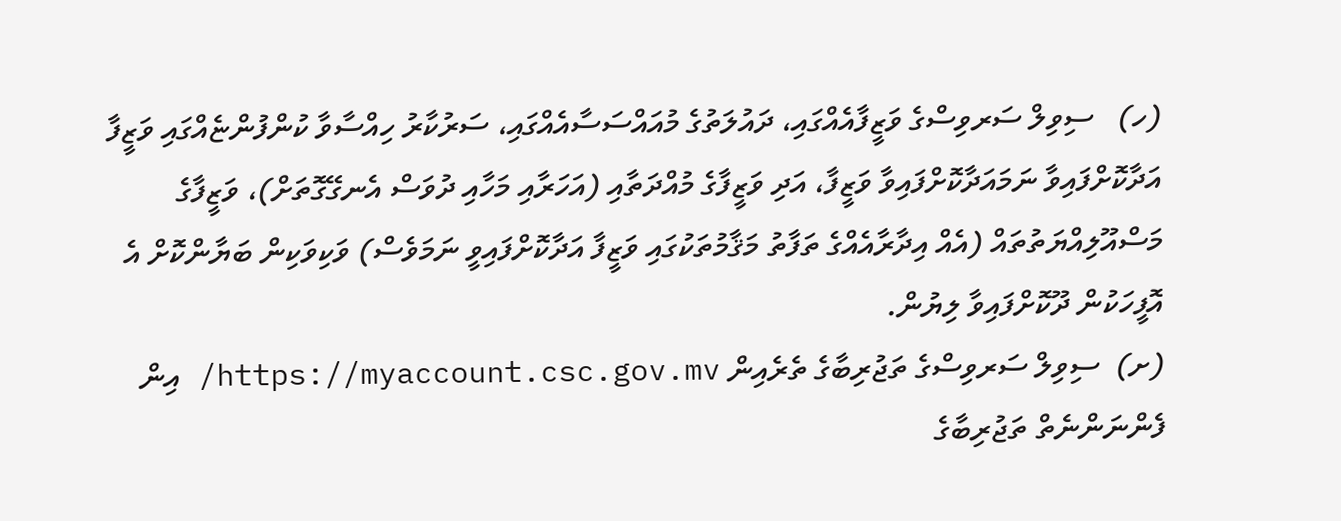(ހ)   ސިވިލް ސަރވިސްގެ ވަޒީފާއެއްގައި، ދައުލަތުގެ މުއައްސަސާއެއްގައި، ސަރުކާރު ހިއްސާވާ ކުންފުންޏެއްގައި ވަޒީފާ އަދާކޮށްފައިވާ ނަމައަދާކޮށްފައިވާ ވަޒީފާ، އަދި ވަޒީފާގެ މުއްދަތާއި (އަހަރާއި މަހާއި ދުވަސް އެނގޭގޮތަށް)، ވަޒީފާގެ މަސްއޫލިއްޔަތުތައް (އެއް އިދާރާއެއްގެ ތަފާތު މަޤާމުތަކުގައި ވަޒީފާ އަދާކޮށްފައިވީ ނަމަވެސް) ވަކިވަކިން ބަޔާންކޮށް އެ އޮފީހަކުން ދޫކޮށްފައިވާ ލިޔުން.
(ށ)  ސިވިލް ސަރވިސްގެ ތަޖުރިބާގެ ތެރެއިން https://myaccount.csc.gov.mv/ އިން ފެންނަންނެތް ތަޖުރިބާގެ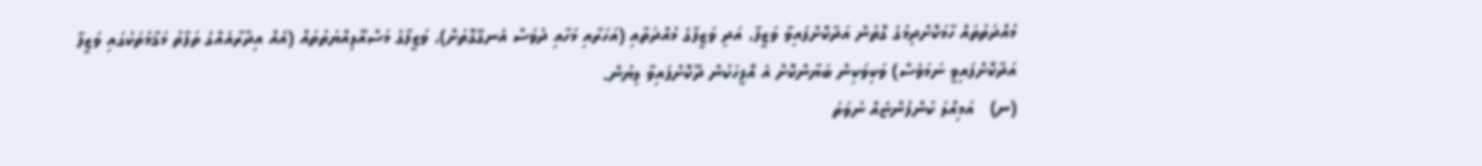މުއްދަތުތައް ހާމަކޮށްދިމުގެ ގޮތުން އަދާކޮށްފައިވާ ވަޒީފާ، އަދި ވަޒީފާގެ މުއްދަތާއި (އަހަރާއި މަހާއި ދުވަސް އެނގޭގޮތަށް)، ވަޒީފާގެ މަސްއޫލިއްޔަތުތައް (އެއް އިދާރާއެއްގެ ތަފާތު މަޤާމުތަކުގައި ވަޒީފާ އަދާކޮށްފައިވީ ނަމަވެސް) ވަކިވަކިން ބަޔާންކޮށް އެ އޮފީހަކުން ދޫކޮށްފައިވާ ލިޔުން.
(ނ)   އަމިއްލަ ކުންފުންޏެއް ނުވަތަ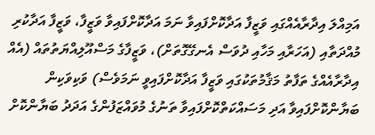އަމިއްލަ އިދާރާއެއްގައި ވަޒީފާ އަދާކޮށްފައިވާ ނަމަ އަދާކޮށްފައިވާ ވަޒީފާ، ވަޒީފާ އަދާކުރި މުއްދަތާއި (އަހަރާއި މަހާއި ދުވަސް އެނގޭގޮތަށް)، ވަޒީފާގެ މަސްއޫލިއްޔަތުތައް (އެއް އިދާރާއެއްގެ ތަފާތު މަޤާމުތަކުގައި ވަޒީފާ އަދާކޮށްފައިވީ ނަމަވެސް) ވަކިވަކިން ބަޔާންކޮށްފައިވާ އަދި މަސައްކަތްކޮށްފައިވާ ތަނުގެ މުވައްޒަފުންގެ އަދަދު ބަޔާންކޮށް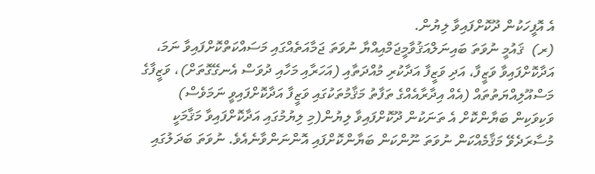އެ އޮފީހަކުން ދޫކޮށްފައިވާ ލިޔުން.
(ރ)  ޤައުމީ ނުވަތަ ބައިނަލްއަޤުވާމީޖަމްއިއްޔާ ނުވަތަ ޖަމާއަތެއްގައި މަސައްކަތްކޮށްފައިވާ ނަމަ، އަދާކޮށްފައިވާ ވަޒީފާ، އަދި ވަޒީފާ އަދާކުރި މުއްދަތާއި (އަހަރާއި މަހާއި ދުވަސް އެނގޭގޮތަށް)، ވަޒީފާގެ މަސްއޫލިއްޔަތުތައް (އެއް އިދާރާއެއްގެ ތަފާތު މަޤާމުތަކުގައި ވަޒީފާ އަދާކޮށްފައިވީ ނަމަވެސް) ވަކިވަކިން ބަޔާންކޮށް އެ ތަނަކުން ދޫކޮށްފައިވާ ލިޔުން(މި ލިޔުމުގައި އަދާކޮށްފައިވާ މަޤާމަކީ މުސާރަދެވޭ މަޤާމެއްކަން ނުވަތަ ނޫންކަން ބަޔާންކޮށްފައި އޮންނަންވާނެއެވެ. ނުވަތަ ބަދަލުގައި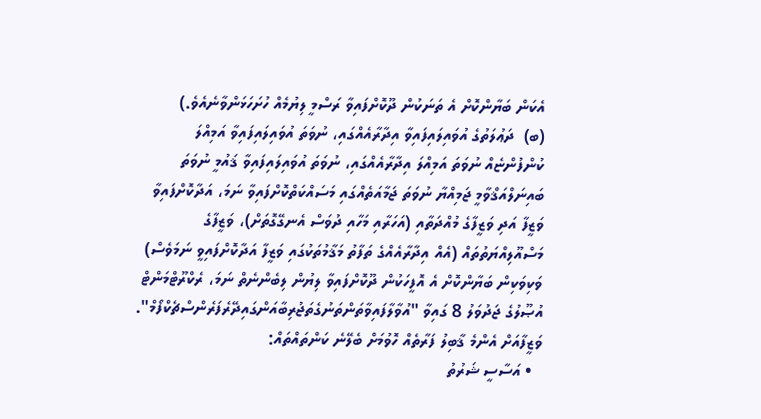އެކަން ބަޔާންކޮށް އެ ތަނަކުން ދޫކޮށްފައިވާ ރަސްމީ ލިޔުމެއް ހުށަހަޅަންވާނެއެވެ.)
(ބ)  ދަޢުލަތުގެ އުވައިލައިފައިވާ އިދާރާއެއްގައި، ނުވަތަ އުވައިލައިފައިވާ އަމިއްލަ ކުންފުންޏެއް ނުވަތަ އަމިއްލަ އިދާރާއެއްގައި، ނުވަތަ އުވައިލައިފައިވާ ޤައުމީ ނުވަތަ ބައިނަލްއަޤްވާމީ ޖަމިއްޔާ ނުވަތަ ޖަމާއަތެއްގައި މަސައްކަތްކޮށްފައިވާ ނަމަ، އަދާކޮށްފައިވާ ވަޒީފާ އަދި ވަޒީފާގެ މުއްދަތާއި (އަހަރާއި މަހާއި ދުވަސް އެނގޭގޮތަށް)، ވަޒީފާގެ މަސްއޫލިއްޔަތުތައް (އެއް އިދާރާއެއްގެ ތަފާތު މަޤާމުތަކުގައި ވަޒީފާ އަދާކޮށްފައިވީ ނަމަވެސް) ވަކިވަކިން ބަޔާންކޮށް އެ އޮފީހަކުން ދޫކޮށްފައިވާ ލިޔުން ލިބެންނެތް ނަމަ، ރެކްރޫޓްމަންޓް އުޞޫލުގެ ޖަދުވަލު 8 ގައިވާ "އުވާލާފައިވާތަންތަނުގެތަޖުރިބާއަންގައިދޭރެފަރެންސްޗެކްފޯމް".
ވަޒީފާއަށް އެންމެ ޤާބިލު ފަރާތެއް ހޮވުމަށް ބެލޭނެ ކަންތައްތައް:
  • އަސާސީ ޝަރުތު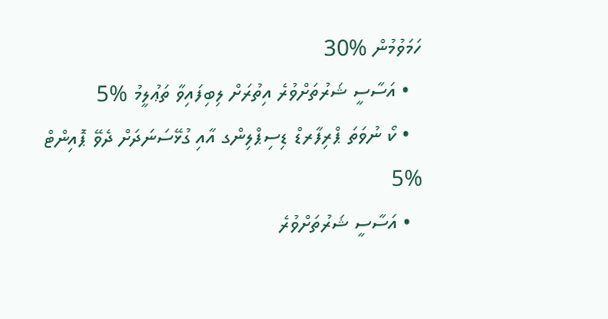ހަމަވުމުން %30
  • އަސާސީ ޝަރުތަށްވުރެ އިތުރަށް ލިބިފައިވާ ތަޢުލީމު %5
  • ކޯ ނުވަތަ ޕްރިފާރޑް ޑިސިޕްލިންގ އާއި ގުޅޭސަނަދަށް ދެވޭ ޕޮއިންޓް %5
  • އަސާސީ ޝަރުތަށްވުރެ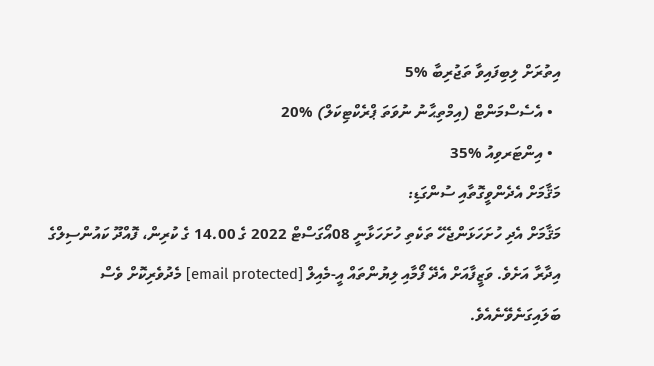އިތުރަށް ލިބިފައިވާ ތަޖުރިބާ %5
  • އެސެސްމަންޓް (އިމްތިޙާނު ނުވަތަ ޕްރެކްޓިކަލް) %20
  • އިންޓަރވިއު %35
މަޤާމަށް އެދެންވީގޮތާއި ސުންގަޑި:
މަޤާމަށް އެދި ހުށަހަޅަންޖެހޭ ތަކެތި ހުށަހަޅާނީ 08އޯގަސްޓް 2022 ގެ 14.00 ގެ ކުރިން، ފޮއްދޫ ކައުންސިލްގެ އިދާރާ އަށެވެ. ވަޒީފާއަށް އެދޭ ފޯމާއި ލިޔުންތައް އީ-މެއިލް [email protected] މެދުވެރިކޮށް ވެސް ބަލައިގަނެވޭނެއެވެ.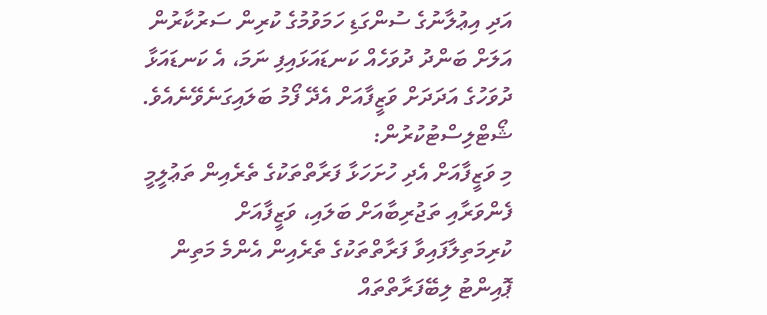އަދި އިޢުލާނުގެ ސުންގަޑި ހަމަވުމުގެ ކުރިން ސަރުކާރުން އަލަށް ބަންދު ދުވަހެއް ކަނޑައަޅައިފި ނަމަ، އެ ކަނޑައަޅާ ދުވަހުގެ އަދަދަށް ވަޒީފާއަށް އެދޭ ފޯމު ބަލައިގަނެވޭނެއެވެ.
ޝޯޓްލިސްޓުކުރުން:
މި ވަޒީފާއަށް އެދި ހުށަހަޅާ ފަރާތްތަކުގެ ތެރެއިން ތަޢުލީމީ ފެންވަރާއި ތަޖުރިބާއަށް ބަލައި، ވަޒީފާއަށް ކުރިމަތިލާފައިވާ ފަރާތްތަކުގެ ތެރެއިން އެންމެ މަތިން ޕޮއިންޓު ލިބޭފަރާތްތައް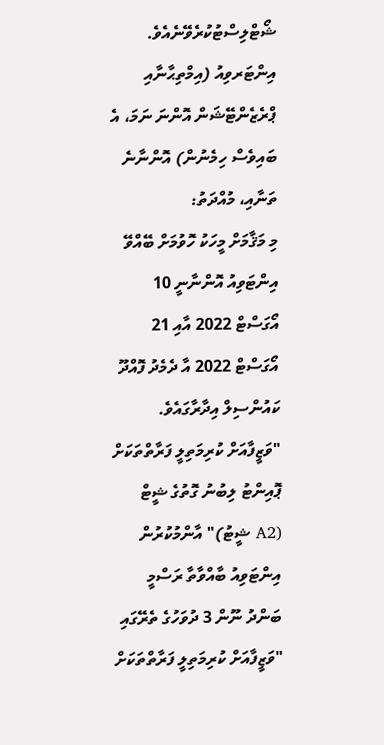ޝޯޓްލިސްޓުކުރެވޭނެއެވެ.
އިންޓަރވިއު (އިމްތިޙާނާއި ޕްރެޒެންޓޭޝަން އޮންނަ ނަމަ، އެ ބައިވެސް ހިމެނުން) އޮންނާނެ ތަނާއި، މުއްދަތު:
މި މަޤާމަށް މީހަކު ހޮވުމަށް ބޭއްވޭ އިންޓަވިއު އޮންނާނީ 10 އޯގަސްޓް 2022 އާއި 21 އޯގަސްޓް 2022 އާ ދެމެދު ފޮއްދޫ ކައުންސިލް އިދާރާގައެވެ.
"ވަޒީފާއަށް ކުރިމަތިލީ ފަރާތްތަކަށް ޕޮއިންޓު ލިބުނު ގޮތުގެ ޝީޓް (A2 ޝީޓު)" އާންމުކުރުން
އިންޓަވިއު ބާއްވާތާ ރަސްމީ ބަންދު ނޫން 3 ދުވަހުގެ ތެރޭގައި "ވަޒީފާއަށް ކުރިމަތިލީ ފަރާތްތަކަށް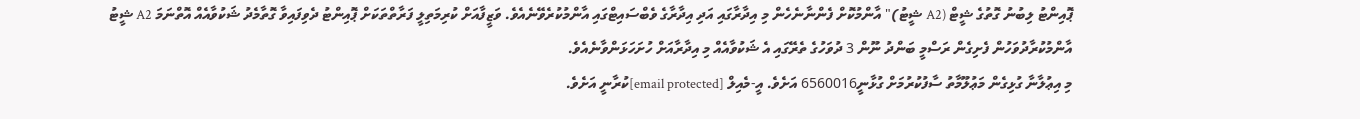ޕޮއިންޓު ލިބުނު ގޮތުގެ ޝީޓް (A2 ޝީޓު)" އާންމުކޮށް ފެންނާނެހެން މި އިދާރާގައި އަދި އިދާރާގެ ވެބްސައިޓްގައި އާންމުކުރެވޭނެއެވެ. ވަޒީފާއަށް ކުރިމަތިލީ ފަރާތްތަކަށް ޕޮއިންޓު ދެވިފައިވާ ގޮތާމެދު ޝަކުވާއެއް އޮތްނަމަ A2 ޝީޓު އާންމުކުރާދުވަހުން ފެށިގެން ރަސްމީ ބަންދު ނޫން 3 ދުވަހުގެ ތެރޭގައި އެ ޝަކުވާއެއް މި އިދާރާއަށް ހުށަހަޅަންވާނެއެވެ.
މި އިޢުލާނާ ގުޅިގެން މަޢުލޫމާތު ސާފުކުރުމަށް ގުޅާނީ6560016 އަށެވެ. އީ-މެއިލް [email protected]ކުރާނީ އަށެވެ.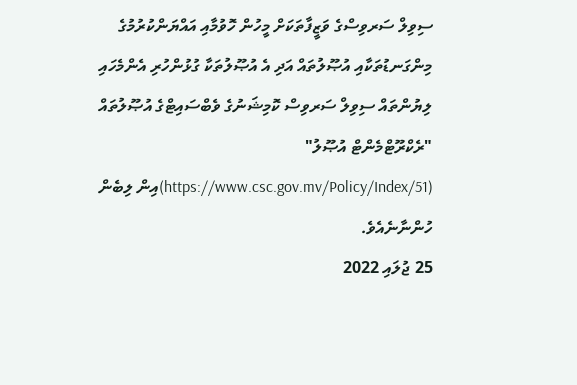ސިވިލް ސަރވިސްގެ ވަޒީފާތަކަށް މީހުން ހޮވުމާއި އައްޔަންކުރުމުގެ މިންގަނޑުތަކާއި އުޞޫލުތައް އަދި އެ އުޞޫލުތަކާ ގުޅުންހުރި އެންމެހައި ލިޔުންތައް ސިވިލް ސަރވިސް ކޮމިޝަނުގެ ވެބްސައިޓްގެ އުޞޫލުތައް  "ރެކްރޫޓްމެންޓް އުޞޫލު" (https://www.csc.gov.mv/Policy/Index/51)އިން ލިބެން ހުންނާނެއެވެ.
25 ޖުލައި 2022